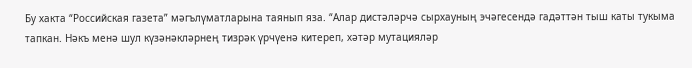Бу хакта “Российская газета” мәгълүматларына таянып яза. “Алар дистәләрчә сырхауның эчәгесендә гадәттән тыш каты тукыма тапкан. Нәкъ менә шул күзәнәкләрнең тизрәк үрчүенә китереп, хәтәр мутацияләр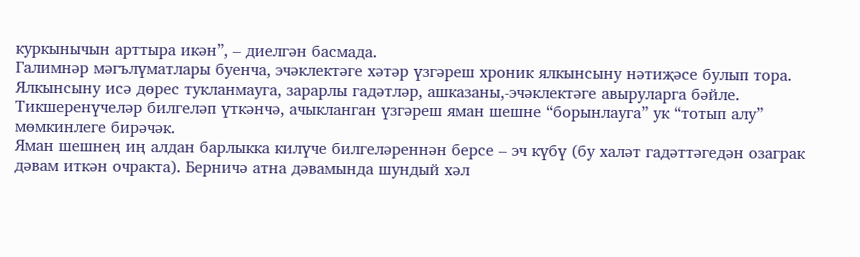куркынычын арттыра икән”, – диелгән басмада.
Галимнәр мәгълүматлары буенча, эчәклектәге хәтәр үзгәреш хроник ялкынсыну нәтиҗәсе булып тора. Ялкынсыну исә дөрес тукланмауга, зарарлы гадәтләр, ашказаны,-эчәклектәге авыруларга бәйле. Тикшеренүчеләр билгеләп үткәнчә, ачыкланган үзгәреш яман шешне “борынлауга” ук “тотып алу” мөмкинлеге бирәчәк.
Яман шешнең иң алдан барлыкка килүче билгеләреннән берсе – эч күбү (бу халәт гадәттәгедән озаграк дәвам иткән очракта). Берничә атна дәвамында шундый хәл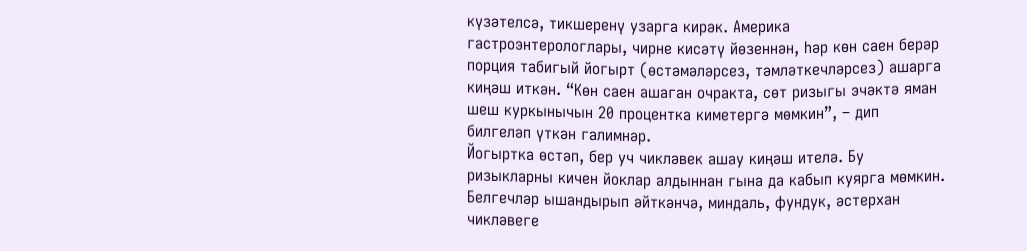күзәтелсә, тикшеренү узарга кирәк. Америка гастроэнтерологлары, чирне кисәтү йөзеннән, һәр көн саен берәр порция табигый йогырт (өстәмәләрсез, тәмләткечләрсез) ашарга киңәш иткән. “Көн саен ашаган очракта, сөт ризыгы эчәктә яман шеш куркынычын 20 процентка киметергә мөмкин”, – дип билгеләп үткән галимнәр.
Йогыртка өстәп, бер уч чикләвек ашау киңәш ителә. Бу ризыкларны кичен йоклар алдыннан гына да кабып куярга мөмкин. Белгечләр ышандырып әйткәнчә, миндаль, фундук, әстерхан чикләвеге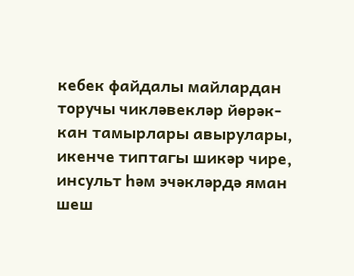кебек файдалы майлардан торучы чикләвекләр йөрәк-кан тамырлары авырулары, икенче типтагы шикәр чире, инсульт һәм эчәкләрдә яман шеш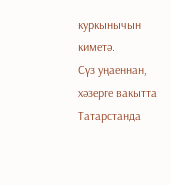куркынычын киметә.
Сүз уңаеннан, хәзерге вакытта Татарстанда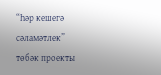“Һәр кешегә сәламәтлек” төбәк проекты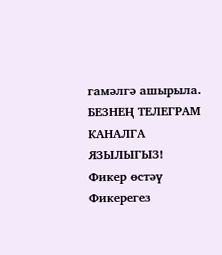гамәлгә ашырыла.
БЕЗНЕҢ ТЕЛЕГРАМ КАНАЛГА ЯЗЫЛЫГЫЗ!
Фикер өстәү
Фикерегез